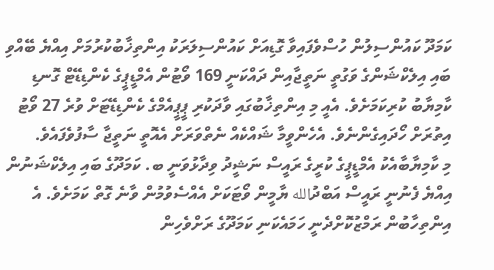ކަމަދޫ ކައުންސިލުން ހުސްވެފައިވާ ގޮޑިއަށް ކައުންސިލަރަކު އިންތިޚާބުކުރުމަށް އިއްޔެ ބޭއްވި ބައި އިލެކްޝަންގެ ވަގުތީ ނަތީޖާއިން ދައްކަނީ 169 ވޯޓުން އެމްޑީޕީގެ ކެންޑިޑޭޓް ގޮނޑި ކާމިޔާބު ކުރިކަމަށެވެ. އެއީ މި އިންތިޚާބުގައި ވާދަކުރި ޕީޕީއެމްގެ ކެންޑިޑޭޓަށް ވުރެ 27 ވޯޓު އިތުރަށް ހޯދައިގެންނެވެ. އެހެންވީމާ ޝައްކެއް ނެތްވަރަށް އެއޮތީ ނަތީޖާ ސާފުވެފައެވެ.
މި ކާމިޔާބާއެކު އެމްޑީޕީގެ ކުރީގެ ރައީސް ނަޝީދު ވިދާޅުވަނީ ބ. ކަމަދޫގެ ބައި އިލެކްޝަނުން އިއްޔެ ފެނުނީ ރައީސް އަބްދުالله ޔާމީން ވޯޓަކަށް އެއްސެވުމުން ވާނެ ގޮތް ކަމަށެވެ. އެ އިންތިހާބުން ރަމްޒުކޮށްދެނީ ހަމައެކަނި ކަމަދޫގެ ރަށްވެހިން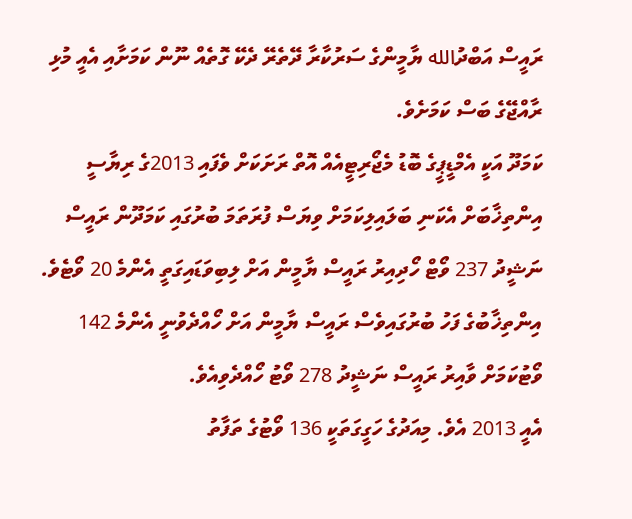ރައީސް އަބްދުالله ޔާމީންގެ ސަރުކާރާ ދޭތެރޭ ދެކޭ ގޮތެއް ނޫން ކަމަށާއި އެއީ މުޅި ރާއްޖޭގެ ބަސް ކަމަށެވެ.
ކަމަދޫ އަކީ އެމްޑީޕީގެ ބޮޑު މެޖޯރިޓީއެއް އޮތް ރަށަކަށް ވެފައި 2013ގެ ރިޔާސީ އިންތިޚާބަށް އެކަނި ބަލައިލިކަމަށް ވިޔަސް ފުރަތަމަ ބުރުގައި ކަމަދޫން ރައީސް ނަޝީދު 237 ވޯޓް ހޯދިއިރު ރައީސް ޔާމީން އަށް ލިބިވަޑައިގަތީ އެންމެ 20 ވޯޓެވެ.
އިންތިޚާބުގެ ފަހު ބުރުގައިވެސް ރައީސް ޔާމީން އަށް ހޯއްދެވުނީ އެންމެ 142 ވޯޓުކަމަށް ވާއިރު ރައީސް ނަޝީދު 278 ވޯޓު ހޯއްދެވިއެވެ.
އެއީ 2013 އެވެ. މިއަދުގެ ހަގީގަތަކީ 136 ވޯޓުގެ ތަފާތު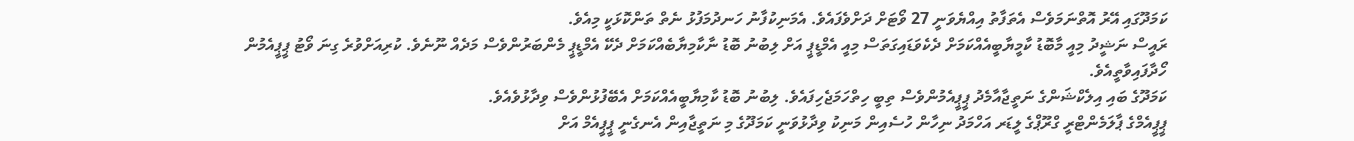ކަމަދޫގައި އޭރު އޮތްނަމަވެސް އެތަފާތު އިއްޔެވަނީ 27 ވޯޓަށް ދަށްވެފައެވެ. އެމަނިކުފާނު ހަނދުމަފުޅު ނެތް ތަންކޮޅަކީ މިއެވެ.
ރައީސް ނަޝީދު މިއީ މާބޮޑު ކާމީޔާބީއެއްކަމަށް ދެކެވަޑައިގަތަސް މިއީ އެމްޑީޕީ އަށް ލިބުނު ބޮޑު ނާކާމިޔާބެއްކަމަށް ދެކޭ އެމްޑީޕީ މެންބަރުންވެސް މަދެއް ނޫނެވެ. ކުރިއަށްވުރެ ގިނަ ވޯޓު ޕީޕީއެމުން ހޯދާފައިވާތީއެވެ.
ކަމަދޫގެ ބައި އިލެކްޝަންގެ ނަތީޖާއާމެދު ޕީޕީއެމުންވެސް ތިބީ ހިތްހަމަޖެހިފައެވެ. ލިބުނު ބޮޑު ކާމިޔާބީއެއްކަމަށް އެބޭފުޅުންވެސް ވިދާޅުވެއެވެ.
ޕީޕީއެމްގެ ޕާލަމެންޓްރީ ގްރޫޕްގެ ލީޑަރ އަހްމަދު ނިހާން ހުސެއިން މަނިކު ވިދާޅުވަނީ ކަމަދޫގެ މި ނަތީޖާއިން އެނގެނީ ޕީޕީއެމް އަށް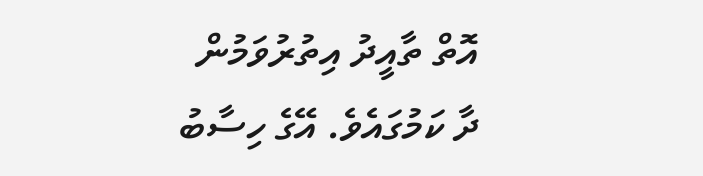އޮތް ތާއީދު އިތުރުވަމުން ދާ ކަމުގައެވެ. އޭގެ ހިސާބު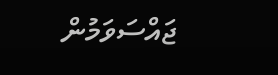ޖައްސަވަމުން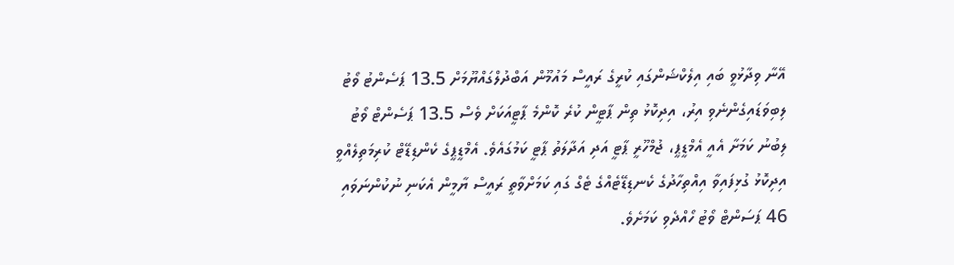އޭނާ ވިދާޅުވީ ބައި އިލެކްޝަންގައި ކުރީގެ ރައީސް މައުމޫން އަބްދުލްގައްޔޫމަށް 13.5 ޕަސެންޓު ވޯޓު ލިބިވަޑައިގެންނެވި އިރު، އިދިކޮޅު ތިން ޕާޓީން ކުރެ ކޮންމެ ޕާޓީއަކަށް ވެސް 13.5 ޕަސެންޓް ވޯޓު ލިބުނު ކަމަށާ އެއީ އެމްޑީޕީ، ޖުމްހޫރީ ޕާޓީ އަދި އަދާލަތު ޕާޓީ ކަމުގައެވެ. އެމްޑީޕީގެ ކެންޑިޑޭޓް ކުރިމަތިލެއްވީ އިދިކޮޅު ގުޅިފައިވާ އިއްތިހާދުގެ ކެނޑިޑޭޓެއްގެ ޓެގް ގައި ކަމަށްވާތީ ރައީސް ޔާމީން އެކަނި ނުކުންނަވައި 46 ޕަސަންޓް ވޯޓު ހޯއްދެވި ކަމަށެވެ.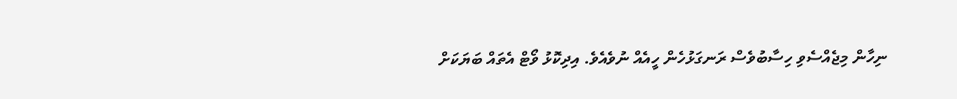ނިހާން މިޖެއްސެވި ހިސާބުވެސް ރަނގަޅުހެން ހީއެއް ނުވެއެވެ. އިދިކޮޅު ވޯޓް އެތައް ބަޔަކަށް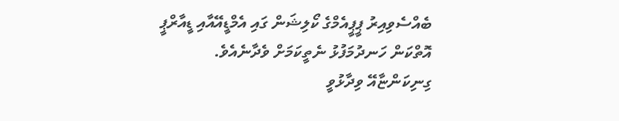ބެއްސެވިއިރު ޕީޕީއެމްގެ ކޯލިޝަން ގައި އެމްޑީއޭއާއި ޑީއާރްޕީ އޮތްކަން ހަނދުމަފުޅު ނެތީކަމަށް ވެދާނެއެވެ. ގިނިކަންޏާއޭ ވިދާޅުވީ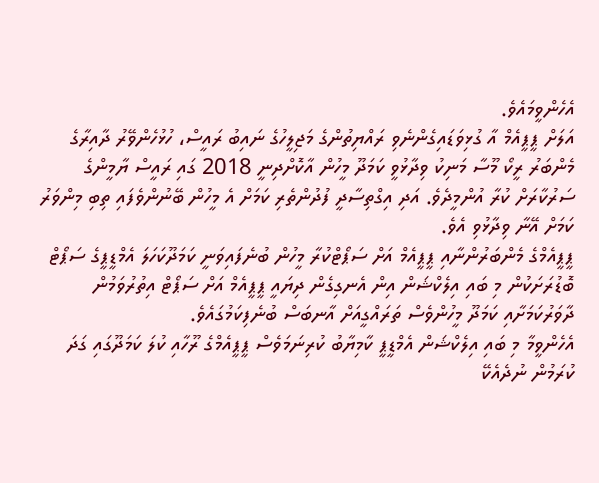އެހެންވީމައެވެ.
އަލަށް ޕީޕީއެމް އާ ގުޅިވަޑައިގެންނެވި ރައްޔިތުންގެ މަޖިލީހުގެ ނައިބު ރައީސް، ހުޅުހެންވޭރު ދާއިރާގެ މެންބަރު ރީކޯ މޫސާ މަނިކު ވިދާޅުވީ ކަމަދޫ މީހުން އާކޮށްދިނީ 2018 ގައި ރައީސް ޔާމީންގެ ސަރުކާރަށް ކުރާ އުންމީދެވެ. އަދި އިގްތިސާދީ ފުދުންތެރި ކަމަށް އެ މީހުން ބޭނުންވެފައި ތިބި މިންވަރު ކަމަށް އޭނާ ވިދާޅުވި އެވެ.
ޕީޕީއެމްގެ މެންބަރުންނާއި ޕީޕީއެމް އަށް ސަޕޯޓްކުރާ މީހުން ބުނެފައިވަނީ ކަމަދޫކަހަލަ އެމްޑީޕީގެ ސަޕޯޓް ބޮޑުރަށަކުން މި ބައި އިލެކްޝަން އިން އެނގިގެން ދިޔައީ ޕީޕީއެމް އަށް ސަޕޯޓް އިތުރުވަމުން ދާވަރުކަމަށާއި ކަމަދޫ މީހުންވެސް ތަރައްގީއަށް އާނބަސް ބުނެފިކަމުގައެވެ.
އެހެންވީމާ މި ބައި އިލެކްޝަން އެމްޑީޕީ ކާމިޔާބު ކުރިނަމަވެސް ޕީޕީއެމްގެ ރޫހާއި ކުލަ ކަމަދޫގައި ގަދަ ކުރަމުން ނުދެއެކޭ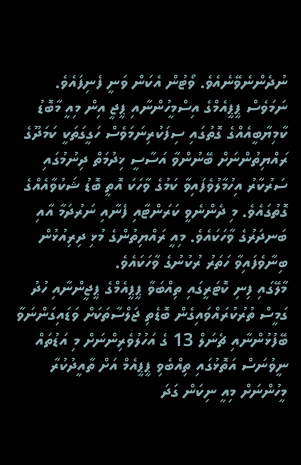ނުދެންނެވޭނެއެވެ. ވޯޓުން އެކަން ވަނީ ފެނިފައެވެ. ނަމަވެސް ޕީޕީއެމްގެ އިސްމީހުންނާއި ޕީޖީ އިން މިއީ މާބޮޑު ކާމިޔާބީއެއްގެ ގޮތުގައި ސިފަކުރިނަމަވެސް ހަގީގަތަކީ ކަމަދޫގެ ރައްޔިތުންނަށް ބޭނުންވާ އަސާސީ ޚިދުމަތް ދިނުމުގައި ސަރުކާރު އިހުމާލުވެފައިވާ ކަމުގެ ވާހަކަ އޮތީ ބޮޑު ޝަކުވާއެއްގެ ގޮތުގައެވެ. މި ދެންނެވީ ކަރަންޓާއި ފެނާއި ނަރުދަމާ އާއި ބަނދަރުގެ ވާހަކައެވެ. މިއީ ރައްޔިތުންގެ މުޅި ދިރިއުޅުން ބިނާވެފައިވާ ހަތަރު ރުކުނުގެ ވާހަކައެވެ.
މާލޭގައި ފިނި ކޮޓަރީގައި ތިއްބަވާ ޕީޕީއެމްގެ ޕީޖީންނާއި ހުދު ގަމީސް ތުރުކުރައްވައިގެން ބޮޑެތި ޖަލްސާތަކަށް ވަޑައިގަންނަވާ ބޭފުޅުންނާއި ޗެނަލް 13 ގެ އަހުލުވެރިންނަށް މި އަޑުތައް ނީވުނަސް އަތޮޅުގައި ތިއްބެވި ޕީޕީއެމް އަށް ތާއީދުކުރާ މީހުންނަށް މިއީ ނިކަން ގަދަ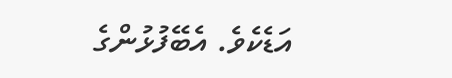އަޑެކެވެ. އެބޭފުޅުންގެ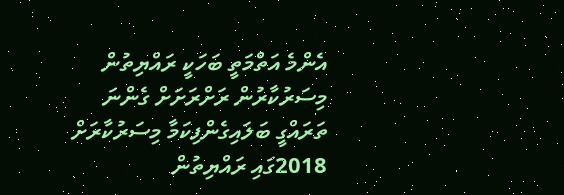އެންމެ އަތްމަތީ ބަހަކީ ރައްޔިތުން މިސަރުކާރުން ރަށްރަށަށް ގެންނަ ތަރައްގީ ބަލައިގެންފިކަމާ މިސަރުކާރަށް 2018ގައި ރައްޔިތުން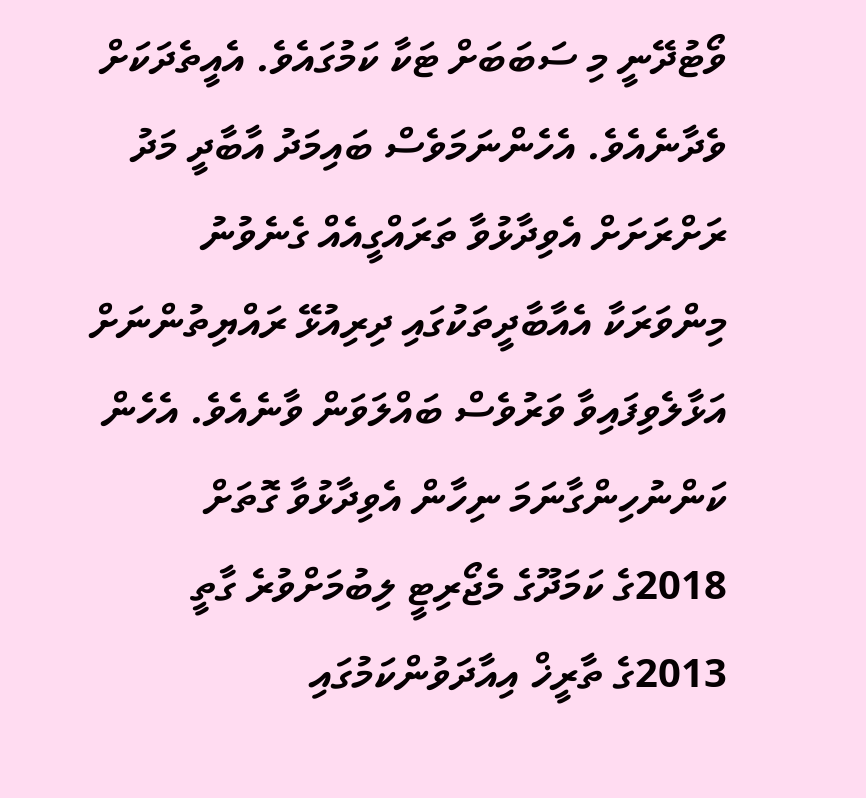ވޯޓުދޭނީ މި ސަބަބަށް ޓަކާ ކަމުގައެވެ. އެއީތެދަކަށް ވެދާނެއެވެ. އެހެންނަމަވެސް ބައިމަދު އާބާދީ މަދު ރަށްރަށަށް އެވިދާޅުވާ ތަރައްގީއެއް ގެނެވުނު މިންވަރަކާ އެއާބާދީތަކުގައި ދިރިއުޅޭ ރައްޔިތުންނަށް އަޅާލެވިފައިވާ ވަރުވެސް ބައްލަވަން ވާނެއެވެ. އެހެން ކަންނުހިންގާނަމަ ނިހާން އެވިދާޅުވާ ގޮތަށް 2018ގެ ކަމަދޫގެ މެޖޯރިޓީ ލިބުމަށްވުރެ ގާތީ 2013ގެ ތާރީޚް އިއާދަވުންކަމުގައި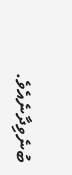ބުނެވިދާނެއެވެ.